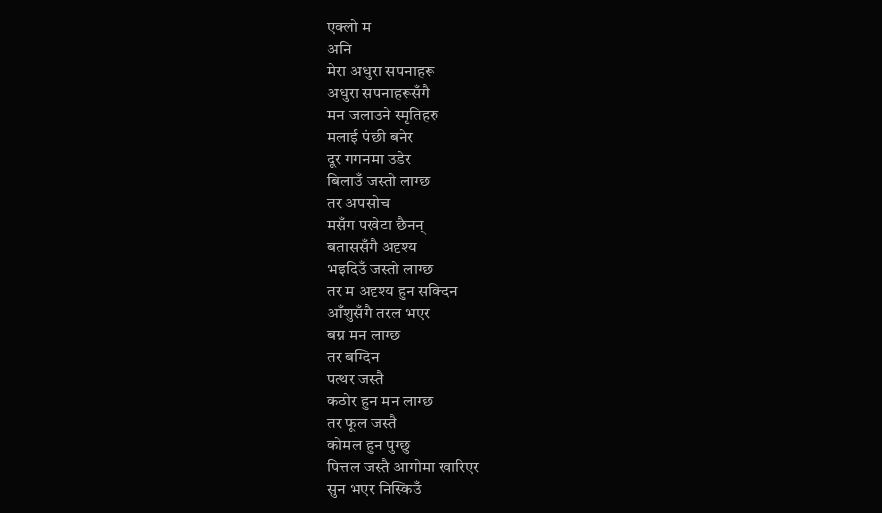एक्लो म
अनि
मेरा अधुरा सपनाहरू
अधुरा सपनाहरूसँगै
मन जलाउने स्मृतिहरु
मलाई पंछी बनेर
दूर गगनमा उडेर
बिलाउँ जस्तो लाग्छ
तर अपसोच
मसँग पखेटा छैनन्
बताससँगै अदृश्य
भइदिउँ जस्तो लाग्छ
तर म अदृश्य हुन सक्दिन
आँशुसँगै तरल भएर
बग्न मन लाग्छ
तर बग्दिन
पत्थर जस्तै
कठोर हुन मन लाग्छ
तर फूल जस्तै
कोमल हुन पुग्छु
पित्तल जस्तै आगोमा खारिएर
सुन भएर निस्किउँ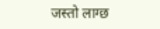जस्तो लाग्छ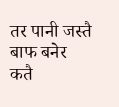तर पानी जस्तै बाफ बनेर
कतै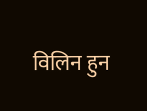विलिन हुन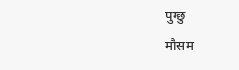पुग्छु
मौसम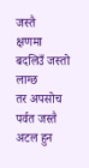जस्तै
क्षणमा बदलिउँ जस्तो लाग्छ
तर अपसोच
पर्वत जस्तै अटल हुन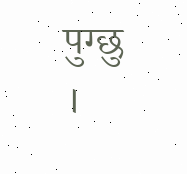पुग्छु ।